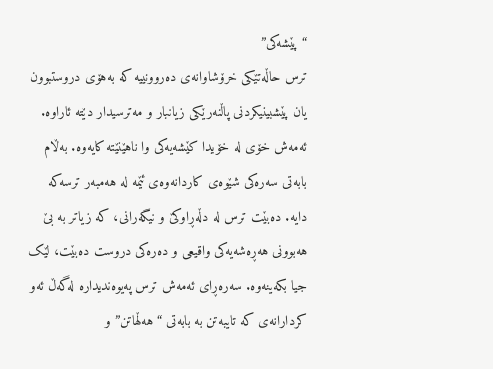“پێشەکی”
ترس حاڵەتێکی خرۆشاوانەی دەروونییە کە بەهۆی دروستبوون یان پێشبینیکردنی پاڵنەرێکی زیانبار و مەترسیدار دێتە ئاراوە. ئەمەش خۆی لە خۆیدا کێشەیەکی وا ناهێنێتە کایەوە. بەڵام بابەتی سەرەکی شێوەی کاردانەوەی ئێمە لە هەمبەر ترسەکە دایە. دەبێت ترس لە دڵەڕاوکێ و نیگەرانی، کە زیاتر بە بێ هەبوونی هەڕەشەیەکی واقیعی و دەرەکی دروست دەبێت، لێک جیا بکەینەوە. سەرەڕای ئەمەش ترس پەیوەندیدارە لەگەڵ ئەو کردارانەی کە تایبەتن بە بابەتی “هەڵهاتن” و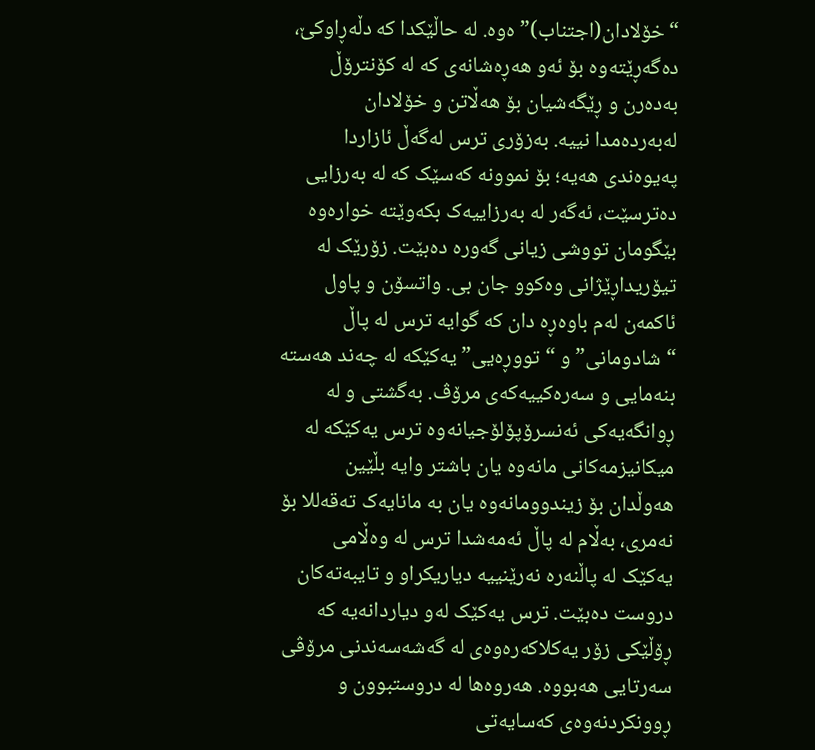“خۆلادان(اجتناب)”ەوە. لە حاڵێکدا کە دڵەڕاوکێ، دەگەڕێتەوە بۆ ئەو هەڕەشانەی کە لە کۆنترۆڵ بەدەرن و ڕێگەشیان بۆ هەڵاتن و خۆلادان لەبەردەمدا نییە. بەزۆری ترس لەگەڵ ئازاردا پەیوەندی هەیە؛ بۆ نموونە کەسێک کە لە بەرزایی دەترسێت، ئەگەر لە بەرزاییەک بکەوێتە خوارەوە بێگومان تووشی زیانی گەورە دەبێت. زۆرێک لە تیۆریداڕێژانی وەکوو جان بی. واتسۆن و پاول ئاکمەن لەم باوەڕە دان کە گوایە ترس لە پاڵ “شادومانی” و “تووڕەیی” یەکێکە لە چەند هەستە بنەمایی و سەرەکییەکەی مرۆڤ. بەگشتی و لە ڕوانگەیەکی ئەنسرۆپۆلۆجیانەوە ترس یەکێکە لە میکانیزمەکانی مانەوە یان باشتر وایە بڵێین هەوڵدان بۆ زیندوومانەوە یان بە مانایەک تەقەللا بۆ نەمری، بەڵام لە پاڵ ئەمەشدا ترس لە وەڵامی یەکێک لە پاڵنەرە نەرێنییە دیاریکراو و تایبەتەکان دروست دەبێت. ترس یەکێک لەو دیاردانەیە کە ڕۆڵێکی زۆر یەکلاکەرەوەی لە گەشەسەندنی مرۆڤی سەرتایی هەبووە. هەروەها لە دروستبوون و ڕوونکردنەوەی کەسایەتی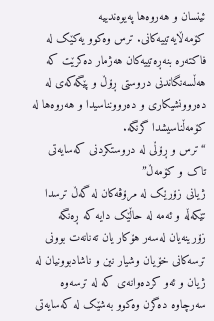ئینسان و هەروەها پەیوەندییە کۆمەڵایەتییەکانی. ترس وەکوو یەکێک لە فاکتەرە بنەڕەتییەکان هەژمار دەکرێت کە هەڵسەنگاندنی دروستی ڕۆڵ و پێگەکەی لە دەروونشیکاری و دەروونناسیدا و هەروەها لە کۆمەڵناسیشدا گرنگە.
“ترس و ڕۆڵی لە دروستکردنی کەسایەتی تاک و کۆمەڵ”
ژیانی زۆرێک لە مرۆڤەکان لە گەڵ ترسدا تێکەڵە و ئەمە لە حاڵێک دایە کە ڕەنگە زۆرینەیان لەسەر هۆکار یان تەنانەت بوونی ترسەکانی خۆیان وشیار نین و ناشادبوونیان لە ژیان و ئەو کردەوانەی کە لە ترسەوە سەرچاوە دەگرن وەکوو بەشێک لە کەسایەتی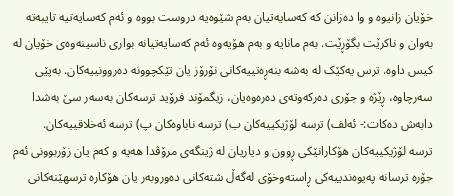خۆیان زانیوە و وا دەزانن کە کەسایەتیان بەم شێوەیە دروست بووە و ئەم کەسایەتیە تایبەتە بەوان و ناکرێت بگۆڕێت. بەم مانایە و بەم هۆیەوە ئەم کەسایەتیانە بواری ناسینەوەی خۆیان لە کیس داوە. ترس یەکێک لە بەشە بنەڕەتییەکانی نۆرۆز یان تێکچوونە دەروونییەکان. بەپێی سەرچاوە، ڕێژە و جۆری دەرکەوتەی دەرەوەیان، زیگمۆند فرۆید ترسەکان بەسەر سێ بەشدا دابەش دەکات:- ئەلف) ترسە لۆژیکییەکان ب) ترسە ناباوەکان پ) ترسە ئەخلاقییەکان.
ترسە لۆژیکییەکان هۆکارانێکی ڕوون و دیاریان لە ژینگەی مرۆڤدا هەیە و کەم یان زۆربوونی ئەم جۆرە ترسانە پەیوەندییەکی ڕاستەوخۆی لەگەڵ شتەکانی دەوروبەر یان هۆکارە ترسهێنەکانی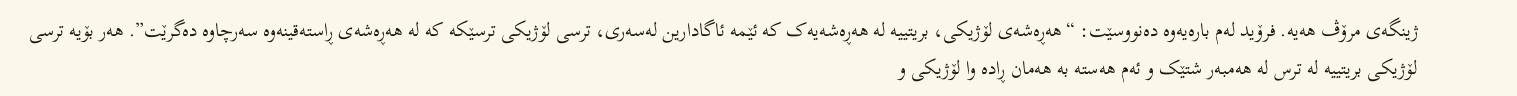ژینگەی مرۆڤ هەیە. فرۆید لەم بارەیەوە دەنووسێت: “هەڕەشەی لۆژیکی، بریتییە لە هەڕەشەیەک کە ئێمە ئاگادارین لەسەری، ترسی لۆژیکی ترسێکە کە لە هەڕەشەی ڕاستەقینەوە سەرچاوە دەگرێت”. هەر بۆیە ترسی لۆژیکی بریتییە لە ترس لە هەمبەر شتێک و ئەم هەستە بە هەمان ڕادە وا لۆژیکی و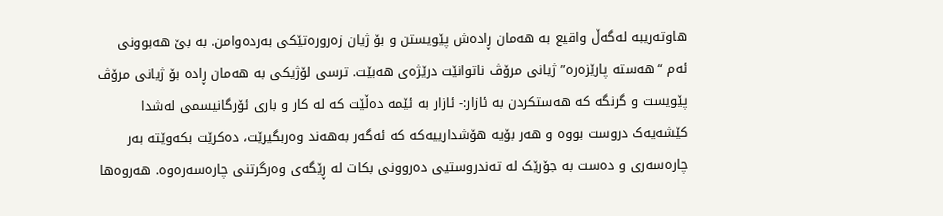هاوتەریبە لەگەڵ واقیع بە هەمان ڕادەش پێویستن و بۆ ژیان زەرورەتێکی بەردەوامن. بە بێ هەبوونی ئەم “هەستە پارێزەرە” ژیانی مرۆڤ ناتوانێت درێژەی هەبێت. ترسی لۆژیکی بە هەمان ڕادە بۆ ژیانی مرۆڤ پێویست و گرنگە کە هەستکردن بە ئازار:- ئازار بە ئێمە دەڵێت کە لە کار و باری ئۆرگانیسمی لەشدا کێشەیەک دروست بووە و هەر بۆیە هۆشدارییەکە کە ئەگەر بەهەند وەربگیرێت، دەکرێت بکەوێتە بەر چارەسەری و دەست بە جۆرێک لە تەندروستیی دەروونی بکات لە ڕێگەی وەرگرتنی چارەسەرەوە. هەروەها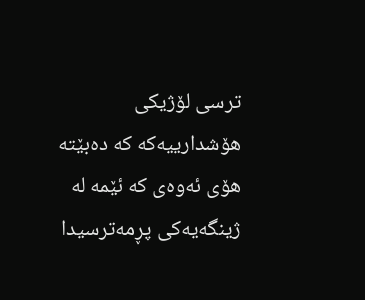ترسی لۆژیکی هۆشدارییەکە کە دەبێتە هۆی ئەوەی کە ئێمە لە ژینگەیەکی پڕمەترسیدا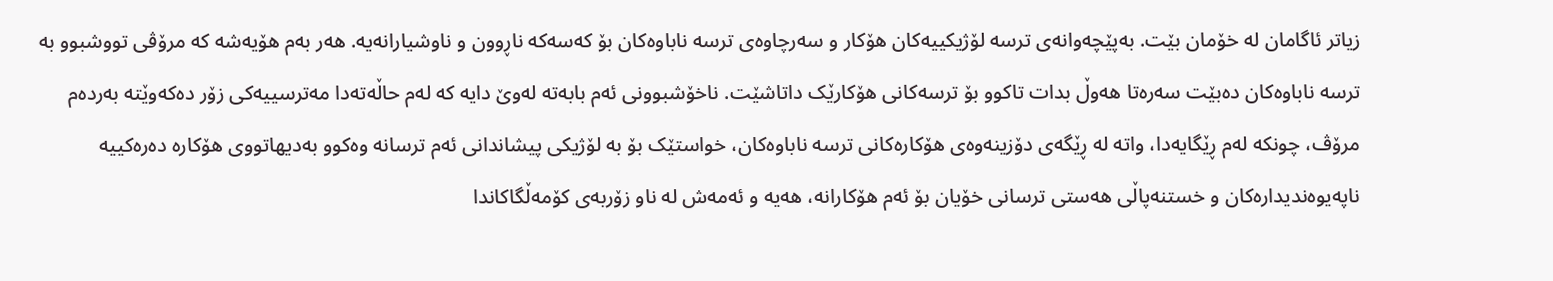زیاتر ئاگامان لە خۆمان بێت. بەپێچەوانەی ترسە لۆژیکییەکان هۆکار و سەرچاوەی ترسە ناباوەکان بۆ کەسەکە ناڕوون و ناوشیارانەیە. هەر بەم هۆیەشە کە مرۆڤی تووشبوو بە ترسە ناباوەکان دەبێت سەرەتا هەوڵ بدات تاکوو بۆ ترسەکانی هۆکارێک داتاشێت. ناخۆشبوونی ئەم بابەتە لەوێ دایە کە لەم حاڵەتەدا مەترسییەکی زۆر دەکەوێتە بەردەم مرۆڤ، چونکە لەم ڕێگایەدا، واتە لە ڕێگەی دۆزینەوەی هۆکارەکانی ترسە ناباوەکان، خواستێک بۆ بە لۆژیکی پیشاندانی ئەم ترسانە وەکوو بەدیهاتووی هۆکارە دەرەکییە ناپەیوەندیدارەکان و خستنەپاڵی هەستی ترسانی خۆیان بۆ ئەم هۆکارانە، هەیە و ئەمەش لە ناو زۆربەی کۆمەڵگاکاندا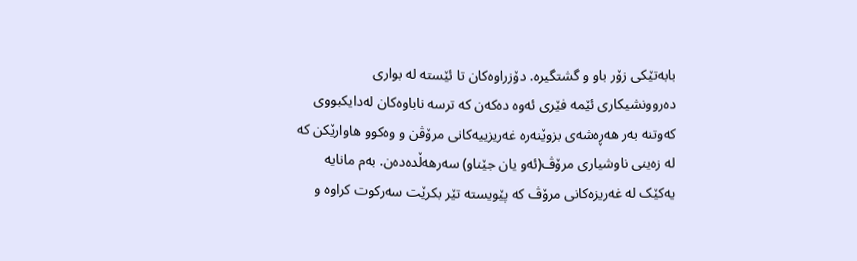بابەتێکی زۆر باو و گشتگیرە. دۆزراوەکان تا ئێستە لە بواری دەروونشیکاری ئێمە فێری ئەوە دەکەن کە ترسە ناباوەکان لەدایکبووی کەوتنە بەر هەڕەشەی بزوێنەرە غەریزییەکانی مرۆڤن و وەکوو هاوارێکن کە لە زەینی ناوشیاری مرۆڤ(ئەو یان جێناو) سەرهەڵدەدەن. بەم مانایە یەکێک لە غەریزەکانی مرۆڤ کە پێویستە تێر بکرێت سەرکوت کراوە و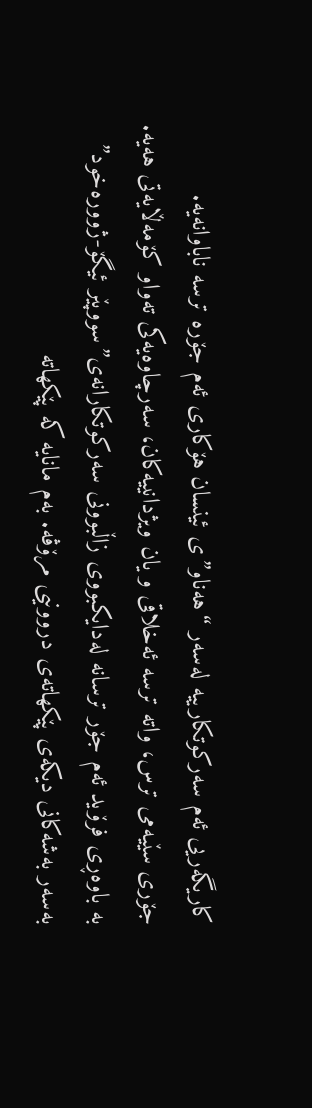کاریگەریی ئەم سەرکوتکارییە لەسەر “هەناو”ی ئینسان هۆکاری ئەم جۆرە ترسە ناباوانەیە.
جۆری سێیەمی ترس، واتە ترسە ئەخلاقی و یان ویژدانییەکان، سەرچاوەیەکی تەواو کۆمەڵایەتی هەیە. بە باوەڕی فرۆید ئەم جۆر ترسانە لەدایکبووی زاڵبوونی سەرکوتکارانەی”سووپێر ئیگۆ-ژوورەخود” بەسەر بەشەکانی دیکەی پێکهاتەی دروونیی مرۆڤە. بەم مانایە کە پێکهاتە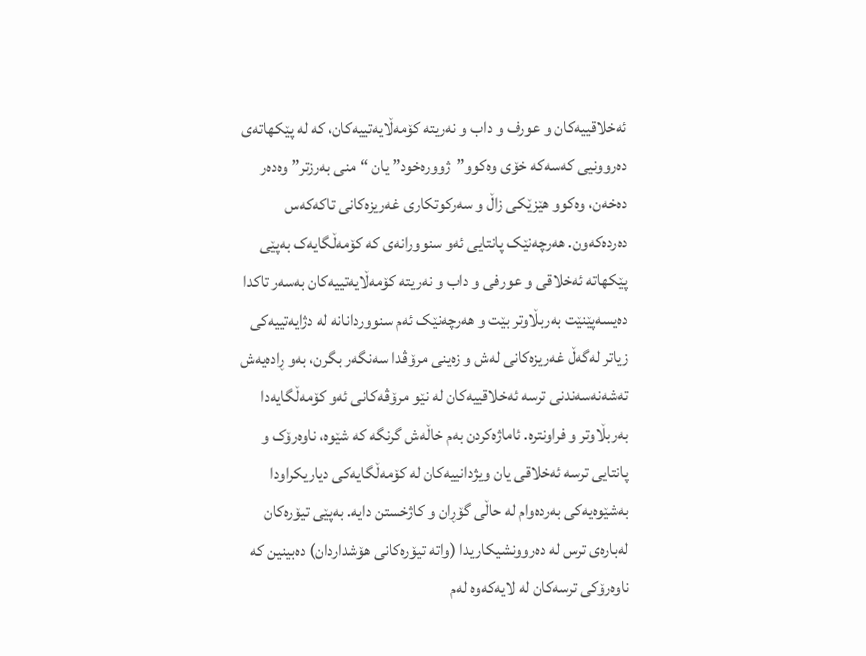ئەخلاقییەکان و عورف و داب و نەریتە کۆمەڵایەتییەکان، کە لە پێکهاتەی دەروونیی کەسەکە خۆی وەکوو”ژوورەخود” یان “منی بەرزتر” وەدەر دەخەن، وەکوو هێزێکی زاڵ و سەرکوتکاری غەریزەکانی تاکەکەس دەردەکەون. هەرچەنێک پانتایی ئەو سنوورانەی کە کۆمەڵگایەک بەپێی پێکهاتە ئەخلاقی و عورفی و داب و نەریتە کۆمەڵایەتییەکان بەسەر تاکدا دەیسەپێنێت بەربڵاوتر بێت و هەرچەنێک ئەم سنووردانانە لە دژایەتییەکی زیاتر لەگەڵ غەریزەکانی لەش و زەینی مرۆڤدا سەنگەر بگرن، بەو ڕادەیەش تەشەنەسەندنی ترسە ئەخلاقییەکان لە نێو مرۆڤەکانی ئەو کۆمەڵگایەدا بەربڵاوتر و فراونترە. ئاماژەکردن بەم خاڵەش گرنگە کە شێوە، ناوەرۆک و پانتایی ترسە ئەخلاقی یان ویژدانییەکان لە کۆمەڵگایەکی دیاریکراودا بەشێوەیەکی بەردەوام لە حاڵی گۆڕان و کاژخستن دایە. بەپێی تیۆرەکان لەبارەی ترس لە دەروونشیکاریدا (واتە تیۆرەکانی هۆشداردان) دەبینین کە ناوەرۆکی ترسەکان لە لایەکەوە لەم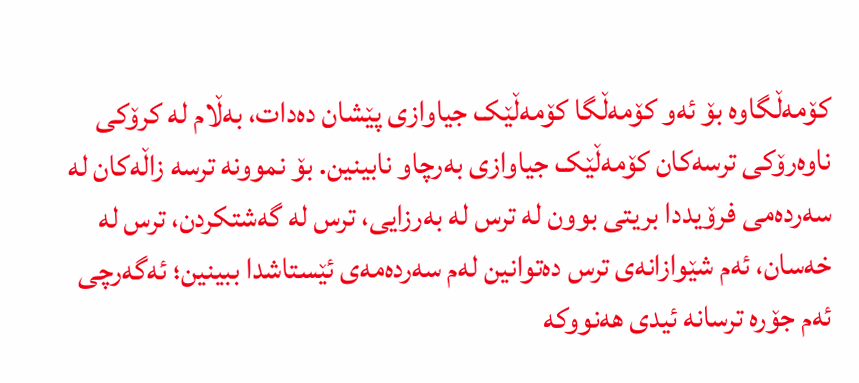کۆمەڵگاوە بۆ ئەو کۆمەڵگا کۆمەڵێک جیاوازی پێشان دەدات، بەڵام لە کرۆکی ناوەرۆکی ترسەکان کۆمەڵێک جیاوازی بەرچاو نابینین. بۆ نموونە ترسە زاڵەکان لە سەردەمی فرۆیددا بریتی بوون لە ترس لە بەرزایی، ترس لە گەشتکردن، ترس لە خەسان، ئەم شێوازانەی ترس دەتوانین لەم سەردەمەی ئێستاشدا ببینین؛ ئەگەرچی ئەم جۆرە ترسانە ئیدی هەنووکە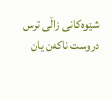شێوەکانی زاڵی ترس دروست ناکەن یان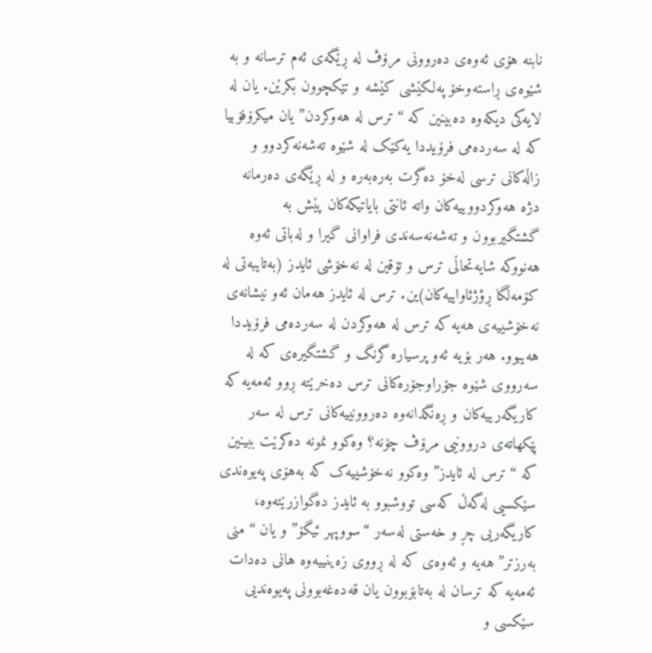نابنە هۆی ئەوەی دەروونی مرۆڤ لە ڕێگەی ئەم ترسانە و بە شێوەی ڕاستەوخۆ پەلکێشی کێشە و تێکچوون بکرێن. یان لە لایەکی دیکەوە دەبینین کە “ترس لە هەوکردن” یان میکرۆفۆبیا کە لە سەردەمی فرۆیددا یەکێک لە شێوە تەشەنەکردوو و زاڵەکانی ترسی لەخۆ دەگرت بەرەبەرە و لە ڕێگەی دەرمانە دژە هەوکردووییەکان واتە ئانتی بایاتیکەکان پێش بە گشتگیربوون و تەشەنەسەندی فراوانی گیرا و لەباتی ئەوە هەنووکە شایەتحاڵی ترس و تۆقین لە نەخۆشی ئایدز (بەتایبەتی لە کۆمەڵگا ڕؤژئاواییەکان)ین. ترس لە ئایدز هەمان ئەو نیشانەی نەخۆشییەی هەیە کە ترس لە هەوکردن لە سەردەمی فرۆیددا هەیبوو. هەر بۆیە ئەو پرسیارە گرنگ و گشتگیرەی کە لە سەرووی شێوە جۆراوجۆرەکانی ترس دەخرێتە ڕوو ئەمەیە کە کاریگەرییەکان و ڕەنگدانەوە دەروونییەکانی ترس لە سەر پێکهاتەی دروونیی مرۆڤ چۆنە؟ وەکوو نمونە دەکرێت ببینین کە “ترس لە ئایدز” وەکوو نەخۆشییەک کە بەهۆی پەیوەندی سێکسیی لەگەڵ کەسی تووشبوو بە ئایدز دەگوازرێتەوە، کاریگەریی چڕ و خەستی لەسەر “سووپهر ئیگۆ” و یان “منی بەرزتر” هەیە و ئەوەی کە لە ڕووی زەینییەوە هانی دەدات ئەمەیە کە ترسان لە بەتابۆبوون یان قەدەغەبوونی پەیوەندیی سێکسی و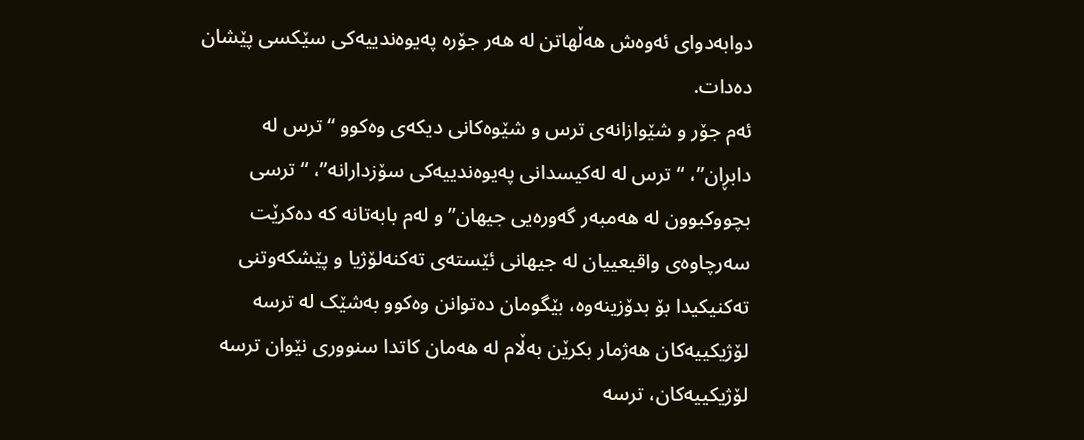دوابەدوای ئەوەش هەڵهاتن لە هەر جۆرە پەیوەندییەکی سێکسی پێشان دەدات.
ئەم جۆر و شێوازانەی ترس و شێوەکانی دیکەی وەکوو “ترس لە دابڕان”، “ ترس لە لەکیسدانی پەیوەندییەکی سۆزدارانە”، “ترسی بچووکبوون لە هەمبەر گەورەیی جیهان” و لەم بابەتانە کە دەکرێت سەرچاوەی واقیعییان لە جیهانی ئێستەی تەکنەلۆژیا و پێشکەوتنی تەکنیکیدا بۆ بدۆزینەوە، بێگومان دەتوانن وەکوو بەشێک لە ترسە لۆژیکییەکان هەژمار بکرێن بەڵام لە هەمان کاتدا سنووری نێوان ترسە لۆژیکییەکان، ترسە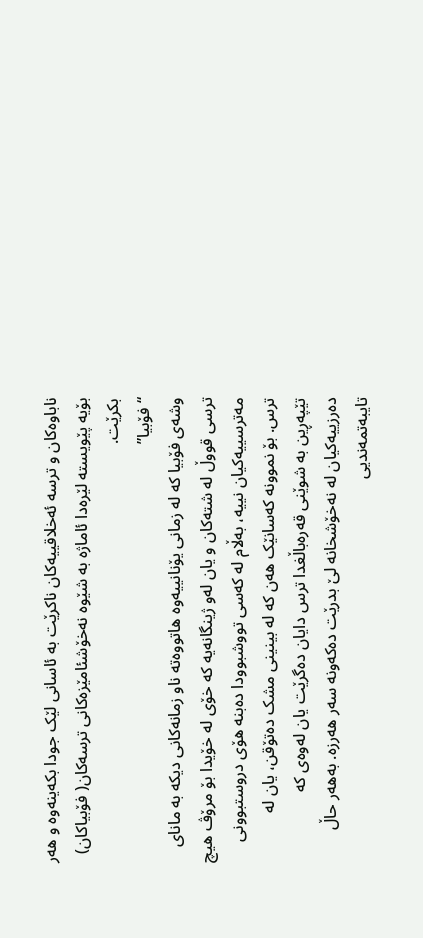ناباوەکان و ترسە ئەخلاقییەکان ناکرێت بە ئاسانی لێک جودا بکەینەوە و هەر بۆیە پێویستە لێرەدا ئاماژە بە شێوە نەخۆشئامێزەکانی ترسەکان( فۆبیاکان) بکرێت.
“فۆبیا”
وشەی فۆبیا کە لە زمانی یۆنانییەوە هاتووەتە ناو زمانەکانی دیکە بە مانای ترسی قووڵ لە شتەکان و یان لەو ژینگانەیە کە خۆی لە خۆیدا بۆ مرۆڤ هیچ مەترسییەکیان نییە، بەڵام لە کەسی تووشبوودا دەبنە هۆی دروستبوونی ترس. بۆ نموونە کەسانێک هەن کە لە بینینی مشک دەتۆقن، یان لە تێپەڕین بە شوێنی قەرەباڵغدا ترس دایان دەگرێت یان لەوەی کە دەرزییەکیان لە نەخۆشخانە لێ بدرێت دەکەونە سەر هەرزە. بەهەر حاڵ تایبەتمەندیی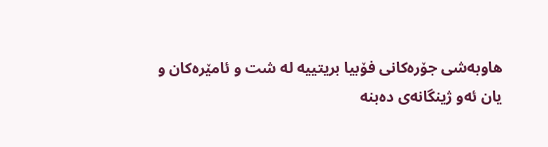هاوبەشی جۆرەکانی فۆبیا بریتییە لە شت و ئامێرەکان و یان ئەو ژینگانەی دەبنە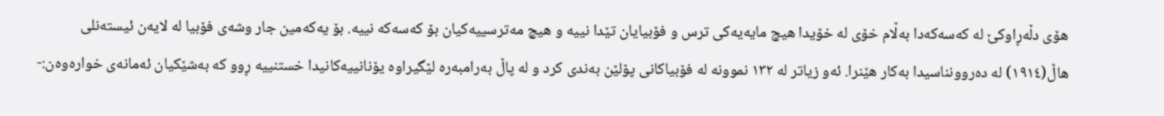هۆی دڵەڕاوکێ لە کەسەکەدا بەڵام خۆی لە خۆیدا هیچ مایەیەکی ترس و فۆبیایان تێدا نییە و هیچ مەترسییەکیان بۆ کەسەکە نییە. بۆ یەکەمین جار وشەی فۆبیا لە لایەن ئیستەنلی هاڵ(١٩١٤) لە دەروونناسیدا بەکار هێنرا. ئەو زیاتر لە ١٣٢ نموونە لە فۆبیاکانی پۆلێن بەندی کرد و لە پاڵ بەرامبەرە لێگیراوە یۆنانییەکانیدا خستنییە ڕوو کە بەشێکیان ئەمانەی خوارەوەن:-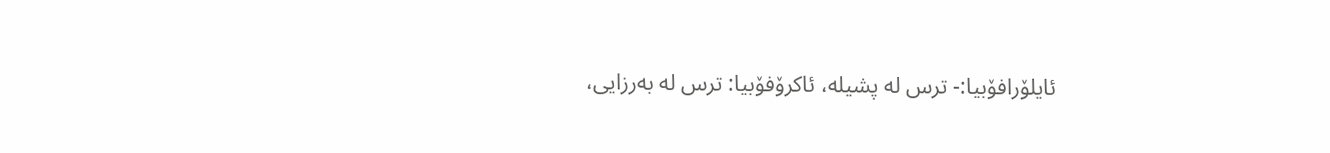ئایلۆرافۆبیا:- ترس لە پشیلە، ئاکرۆفۆبیا: ترس لە بەرزایی،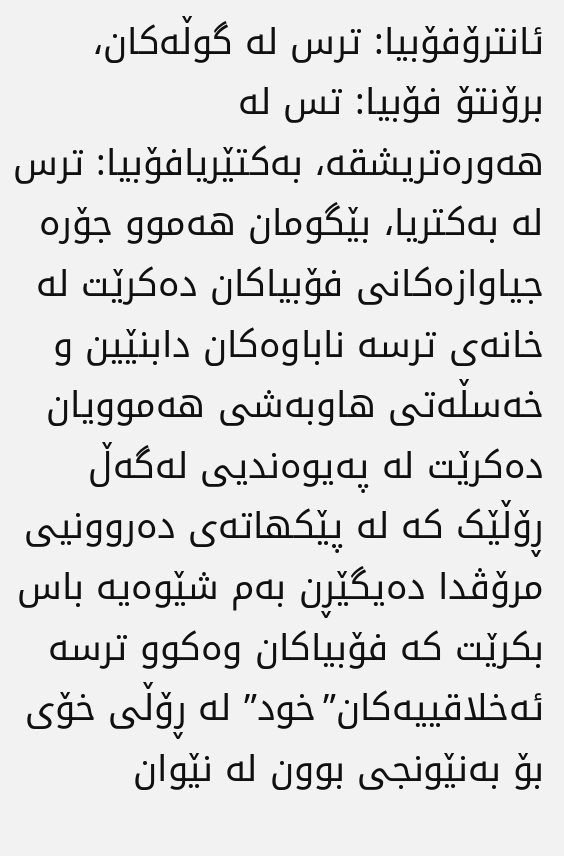ئانترۆفۆبیا: ترس لە گوڵەکان، برۆنتۆ فۆبیا: تس لە هەورەتریشقە، بەکتێریافۆبیا: ترس لە بەکتریا، بێگومان هەموو جۆرە جیاوازەکانی فۆبیاکان دەکرێت لە خانەی ترسە ناباوەکان دابنێین و خەسڵەتی هاوبەشی هەموویان دەکرێت لە پەیوەندیی لەگەڵ ڕۆڵێک کە لە پێکهاتەی دەروونیی مرۆڤدا دەیگێڕن بەم شێوەیە باس بکرێت کە فۆبیاکان وەکوو ترسە ئەخلاقییەکان”خود” لە ڕۆڵی خۆی بۆ بەنێونجی بوون لە نێوان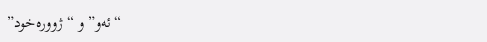“ئەو” و “ژوورەخود”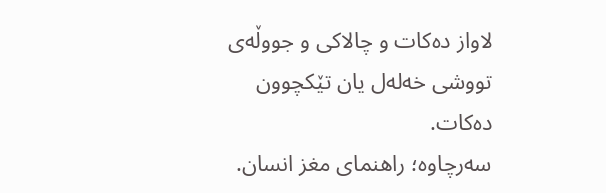لاواز دەکات و چالاکی و جووڵەی تووشی خەلەل یان تێکچوون دەکات.
سەرچاوە؛ راهنمای مغز انسان.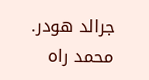جرالد هودر. محمد راه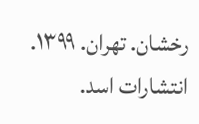رخشان. تهران. ١٣٩٩. انتشارات اسد.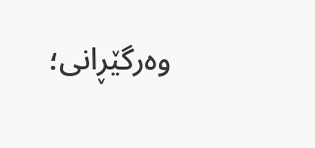وەرگێڕانی؛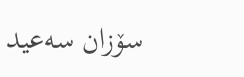سۆزان سەعید